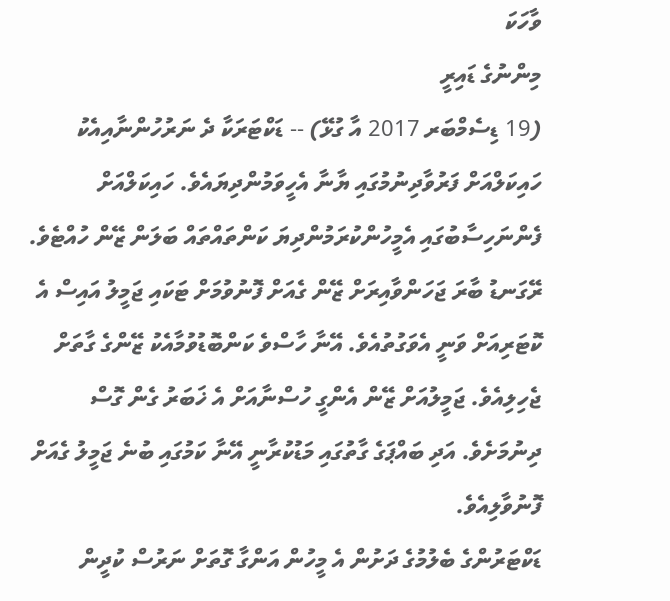ވާހަކަ
މިންނުގެ ޑައިރީ
(19 ޑިސެމްބަރ 2017 އާ ގުޅޭ) -- ޑަކްޓަރަކާ ދެ ނަރުހުންނާއިއެކު ހައިކަލްއަށް ފަރުވާދިނުމުގައި ޔާނާ އެހީވަމުންދިޔައެވެ. ހައިކަލްއަށް ފެންނަހިސާބުގައި އެމީހުންކުރަމުންދިޔަ ކަންތައްތައް ބަލަން ޒޭން ހުއްޓެވެ. ރޭގަނޑު ބާރަ ޖަހަންވާއިރަށް ޒޭން ގެއަށް ފޮނުވުމަށް ޓަކައި ޖަމީލު އައިސް އެ ކޮޓަރިއަށް ވަނީ އެވަގުތުއެވެ. އޭނާ ހާސްވެ ކަންބޮޑުވުމާއެކު ޒޭންގެ ގާތަށް ޖެހިލިއެވެ. ޖަމީލުއަށް ޒޭން އެންގީ ހުސްނާއަށް އެ ޚަބަރު ގެން ގޮސް ދިނުމަށެވެ. އަދި ބައްޕަގެ ގާތުގައި މަޑުކުރާނީ އޭނާ ކަމުގައި ބުނެ ޖަމީލު ގެއަށް ފޮނުވާލިއެވެ.
ޑަކްޓަރުންގެ ބެލުމުގެ ދަށުން އެ މީހުން އަންގާ ގޮތަށް ނަރުސް ކުދީން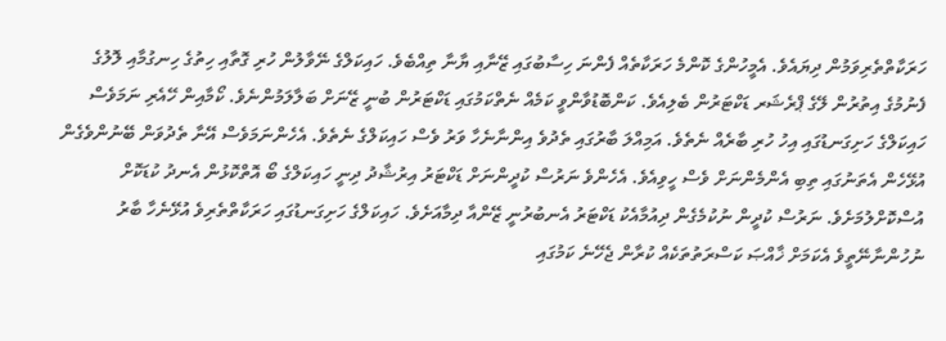ހަރަކާތްތެރިވަމުން ދިޔައެވެ. އެމީހުންގެ ކޮންމެ ހަރަކާތެއް ފެންނަ ހިސާބުގައި ޒޭނާއި ޔާނާ ތިއްބެވެ. ހައިކަލްގެ ނޭވާލުން ހުރި ގޮތާއި ހިތުގެ ހިނގުމާއި ލޮލުގެ ފެނުމުގެ އިތުރުން ލޭގެ ޕްރެޝަރ ޑަކްޓަރުން ބެލިއެވެ. ކަންބޮޑުވާންވީ ކަމެއް ނެތްކަމުގައި ޑަކްޓަރުން ބުނީ ޒޭނަށް ބަލާލަމުންނެވެ. ކޯމާއިން ހޭއެރި ނަމަވެސް ހައިކަލްގެ ހަށިގަނޑުގައި އިހު ހުރި ބާރެއް ނެތެވެ. އަމިއްލަ ބާރުގައި ތެދުވެ އިންނާނެހާ ވަރު ވެސް ހައިކަލްގެ ނެތެވެ. އެހެންނަމަވެސް އޭނާ ތެދުވަން ބޭނުންވެގެން އުޅޭހެން އެތަނުގައި ތިބި އެންމެންނަށް ވެސް ހީވިއެވެ. އެހެންވެ ނަރުސް ކުދީންނަށް ޑަކްޓަރު އިރުޝާދު ދިނީ ހައިކަލްގެ ބޯ އޮތްކޮޅުން އެނދު ކުޑަކޮށް އުސްކޮށްލުމަށެވެ. ނަރުސް ކުދީން ނުކުމެގެން ދިއުމާއެކު ޑަކްޓަރު އެނބުރުނީ ޒޭންއާ ދިމާއަށެވެ. ހައިކަލްގެ ހަށިގަނޑުގައި ހަރަކާތްތެރިވެ އުޅޭނެހާ ބާރު ނުހުންނާނޭތީވެ އެކަމަށް ޚާއްޞަ ކަސްރަތުތަކެއް ކުރާން ޖެހޭނެ ކަމުގައި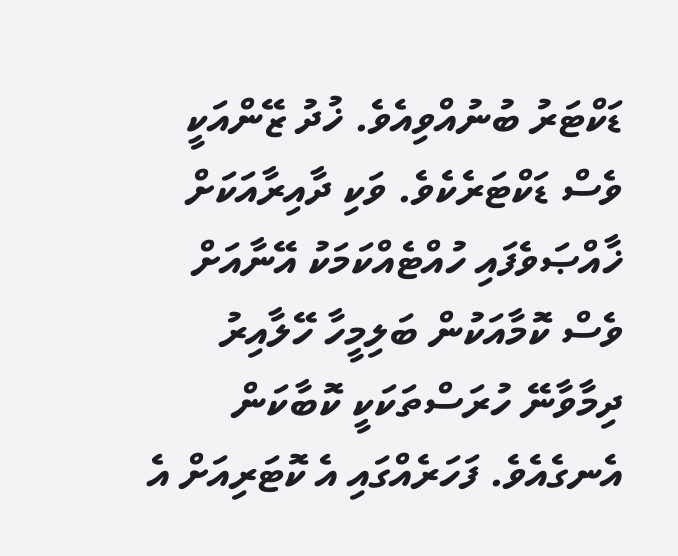ޑަކްޓަރު ބުނުއްވިއެވެ. ޚުދު ޒޭންއަކީ ވެސް ޑަކްޓަރެކެވެ. ވަކި ދާއިރާއަކަށް ޚާއްޞަވެފައި ހުއްޓެއްކަމަކު އޭނާއަށް ވެސް ކޮމާއަކުން ބަލިމީހާ ހޭލާއިރު ދިމާވާނޭ ހުރަސްތަކަކީ ކޮބާކަން އެނގެއެވެ. ފަހަރެއްގައި އެ ކޮޓަރިއަށް އެ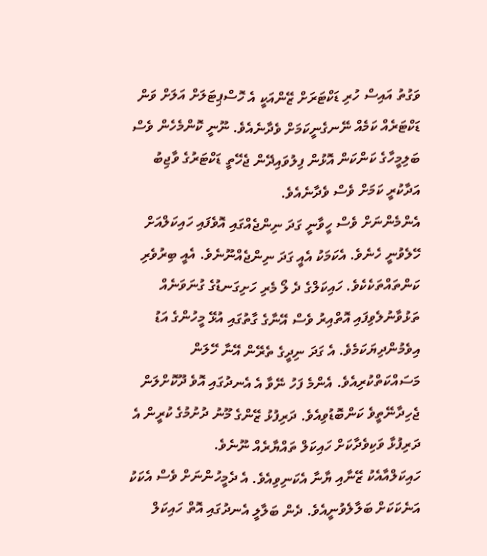ވަގުތު އައިސް ހުރި ޑަކްޓަރަށް ޒޭންއަކީ އެ ހޮސްޕިޓަލަށް އަލަށް ވަން ޑަކްޓަރެއް ކަމެއް ނޭނގެނީކަމަށް ވެދާނެއެވެ. ނޫނީ ކޮންމެހެން ވެސް ބަލިމީހާގެ ކަންކަން އޮޅުން ފިލުވައިދޭން ޖެހޭތީ ޑަކްޓަރުގެ ވާޖިބު އަދާކުރީ ކަމަށް ވެސް ވެދާނެއެވެ.
އެންމެންނަށް ވެސް ހީވާނީ ގަދަ ނިންޖެއްގައި އޮވެފައި ހައިކަލްއަށް ހޭލެވުނީ ހެނެވެ. އެކަމަކު އެއީ ގަދަ ނިންޖެއްނޫނެވެ. އެއީ ބިރުވެރި ކަންތައްތަކެކެވެ. ހައިކަލްގެ ދެ ލޯ މެރި ހަށިގަނޑުގެ ގުނަވަނެއް ތަޅުވާނުލެވިފައި އޮތްއިރު ވެސް އޭނާގެ ގާތުގައި އުޅޭ މީހުންގެ އަޑު އިވެމުންދިޔަކަމެވެ. އެ ގަދަ ނިދީގެ ތެރޭން އޭނާ ހޭލަން މަސައްކަތްކުރިއެވެ. އެންމެ ފަހު ނޭވާ އެ އެނދުގައި އޮވެ ދޫކޮށްލަން ޖެހިދާނޭތީވެ ކަންބޮޑުވިއެވެ. ދަރިފުޅު ޒޭންގެ މޫނު ދުށުމުގެ ކުރީން އެ ދަރިފުޅާ ވަކިވެދާކަށް ހައިކަލް ތައްޔާރެއް ނޫނެވެ.
ހައިކަލްއާއެކު ޒޭނާއި ޔާނާ އެކަނިވިއެވެ. އެ ދެމީހުންނަށް ވެސް އެކަކު އަނެކަކަށް ބަލާލެވުނީއެވެ. ދެން ބަލާލީ އެނދުގައި އޮތް ހައިކަލް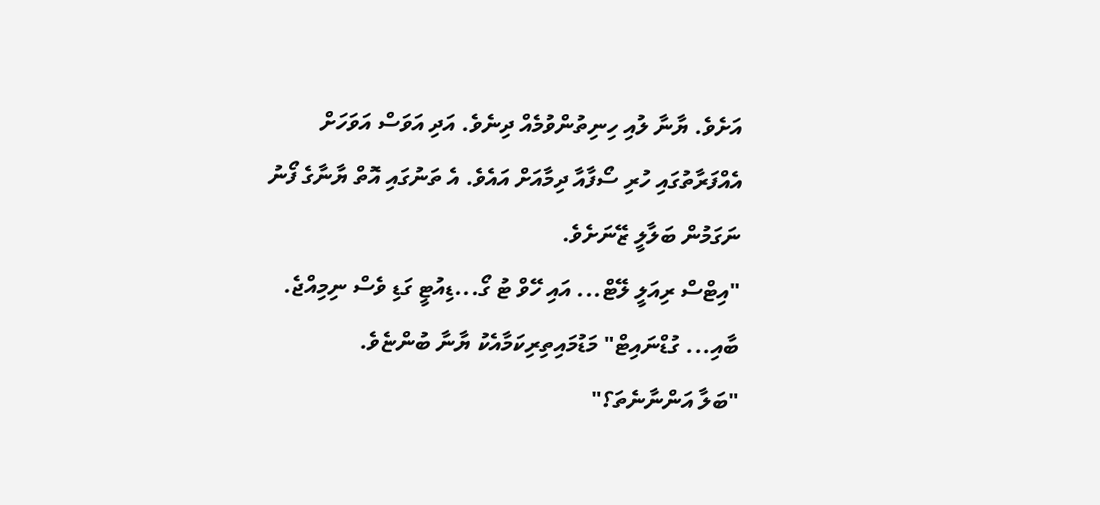އަށެވެ. ޔާނާ ލުއި ހިނިތުންވުމެއް ދިނެވެ. އަދި އަވަސް އަވަހަށް އެއްފަރާތުގައި ހުރި ސޯފާއާ ދިމާއަށް އައެވެ. އެ ތަނުގައި އޮތް ޔާނާގެ ފޯނު ނަގަމުން ބަލާލީ ޒޭނަށެވެ.
"އިޓްސް ރިއަލީ ލޭޓް... އައި ހޭވް ޓު ގޯ...ޑިއުޓީ ގަޑި ވެސް ނިމިއްޖެ. ބާއި... ގުޑްނައިޓް" މަޑުމައިތިރިކަމާއެކު ޔާނާ ބުންޏެވެ.
"ބަލާ އަންނާނެތަ؟"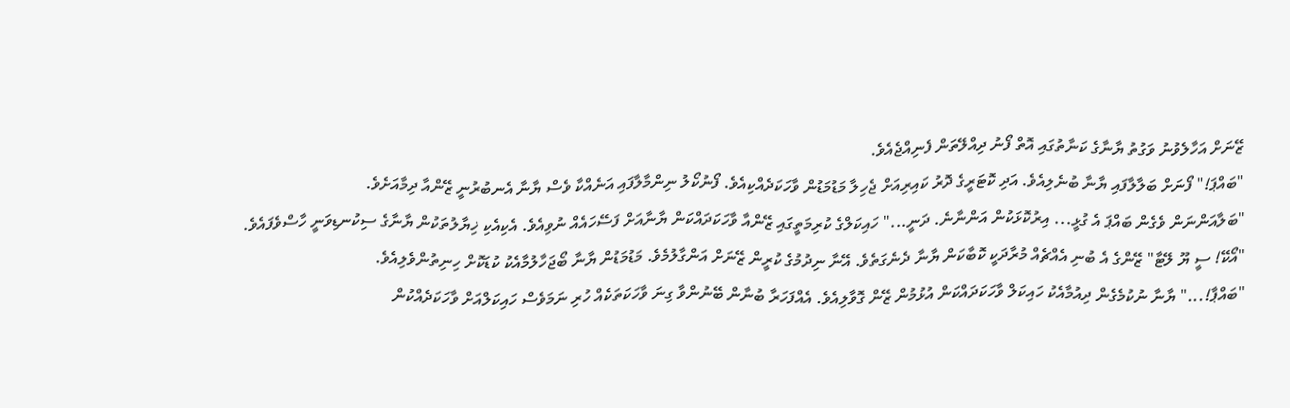ޒޭނަށް އަހާލެވުނު ވަގުތު ޔާނާގެ ކަނާތުގައި އޮތް ފޯނު ދިއްލޭތަން ފެނިއްޖެއެވެ.
"ބައްޕަ!" ފޯނަށް ބަލާލާފައި ޔާނާ ބުނެލިއެވެ. އަދި ކޮޓަރީގެ ދޮރު ކައިރިއަށް ޖެހިލާ މަޑުމަޑުން ވާހަކަދެއްކިއެވެ. ފޯނުކޯލު ނިންމާލާފައި އަނެއްކާ ވެސް ޔާނާ އެނބުރުނީ ޒޭންއާ ދިމާއަށެވެ.
"ބަލާއަންނަން ވެގެން ބައްޕަ އެ ގުޅީ... އިރުކޮޅަކުން އަންނާނެ. ދަނީ..." ހައިކަލްގެ ކުރިމަތީގައި ޒޭންއާ ވާހަކަދައްކަން ޔާނާއަށް ފަސޭހައެއް ނުވިއެވެ. އެކިއެކި ޚިޔާލުތަކުން ޔާނާގެ ސިކުނޑިވަނީ ހާސްވެފައެވެ.
"އޯކޭ! ސީ ޔޫ ލޭޓާ" ޒޭންގެ އެ ބުނި އެއްޗެއް މުރާދަކީ ކޮބާކަން ޔާނާ ދެނެގަތެވެ. އޭނާ ނިދުމުގެ ކުރީން ޒޭނަށް އަންގާލުމެވެ. މަޑުމަޑުން ޔާނާ ބޯޖަހާލުމާއެކު ކުޑަކޮށް ހިނިތުންވެލިއެވެ.
"ބައްޕާ!..." ޔާނާ ނުކުމެގެން ދިއުމާއެކު ހައިކަލް ވާހަކަދައްކަން އުޅުމުން ޒޭން ގޮވާލިއެވެ. އެއްފަހަރާ ބުނާން ބޭނުންވާ ގިނަ ވާހަކަތަކެއް ހުރި ނަމަވެސް ހައިކަލްއަށް ވާހަކަދެއްކުން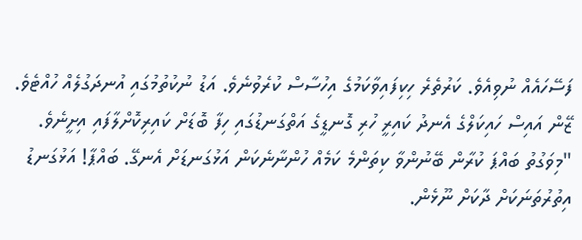ފަސޭހައެއް ނުވިއެވެ. ކަރުތެރެ ހިކިފައިވާކަމުގެ އިހުސާސް ކުރެވުނެވެ. އަޑު ނުކުތުމުގައި އުނދަގުލެއް ހުއްޓެވެ. ޒޭން އައިސް ހައިކަލްގެ އެނދު ކައިރީ ހުރި ގޮނޑީގެ އަތްގަނޑުގައި ހިފާ ބޮޑަށް ކައިރިކޮށްލާފައި އިށީނެވެ.
"މިވަގުތު ބައްޕަ ކުރާން ބޭނުންވާ ކިތަންމެ ކަމެއް ހުންނާނެކަން އަޅުގަނޑަށް އެނގޭ. ބައްޕާ! އަޅުގަނޑު އިތުރުތަނަކަށް ދާކަށް ނޫޅެން.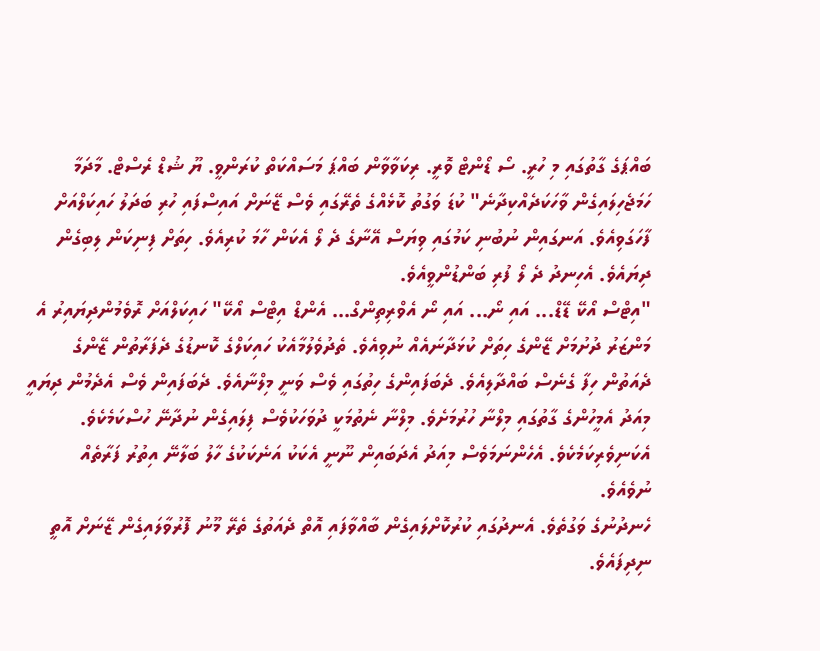ބައްޕަގެ ގާތުގައި މި ހުރީ. ސޯ ޑޯންޓް ވޮރީ. ރިކަވާވާން ބައްޕަ މަސައްކަތް ކުރަންވީ. ޔޫ ޝުޑް ރެސްޓް. މާދަމާ ހަމަޖެހިލައިގެން ވާހަކަދެއްކިދާނެ" ކުޑަ ވަގުތު ކޮޅެއްގެ ތެރޭގައި ވެސް ޒޭނަށް އައިސްފައި ހުރި ބަދަލު ހައިކަލްއަށް ފާހަގަވިއެވެ. އަނގައިން ނުބުނި ކަމުގައި ވިޔަސް އޭނާގެ ދެ ލޯ އެކަން ހާމަ ކުރިއެވެ. ހިތަށް ފިނިކަން ލިބިގެން ދިޔައެވެ. އެހިނދު ދެ ލޯ ފުރި ބަންޑުންވީއެވެ.
"އިޓްސް އޯކޭ ޑޭޑް... އައި ނޯ... އައި ނޯ އެވްރިތިންގް... އެންޑް އިޓްސް އޯކޭ" ހައިކަލްއަށް ރޮވެމުންދިޔައިރު އެ މަންޒަރު ދުށުމަށް ޒޭންގެ ހިތަށް ކުޅަދާނައެއް ނުވިއެވެ. ތެދުވެލުމާއެކު ހައިކަލްގެ ކޮނޑުގެ ދެފަރާތުން ޒޭންގެ ދެއަތުން ހިފާ ގެނެސް ބައްދާލިއެވެ. ދެބަފައިންގެ ހިތުގައި ވެސް ވަނީ މިލްނާއެވެ. ދެބަފައިން ވެސް އެދެމުން ދިޔައީ މިއަދު އެމީހުންގެ ގާތުގައި މިލްނާ ހުރުމަށެވެ. މިލްނާ ނެތުމަކީ ދުވަހަކުވެސް ފިލައިގެން ނުދާނޭ ހުސްކަމެކެވެ. އެކަނިވެރިކަމެކެވެ. އެހެންނަމަވެސް މިއަދު އެދަބައިން ނޫނީ އެކަކު އަނެކަކުގެ ހާލު ބަލާނޭ އިތުރު ފަރާތެއް ނުވެއެވެ.
ހެނދުނުގެ ވަގުތެވެ. އެނދުގައި ކުރުކޮށްލައިގެން ބާއްވާފައި އޮތް ދެއަތުގެ ތެރޭ މޫނު ފޮރުވާލައިގެން ޒޭނަށް އޮތީ ނިދިފައެވެ.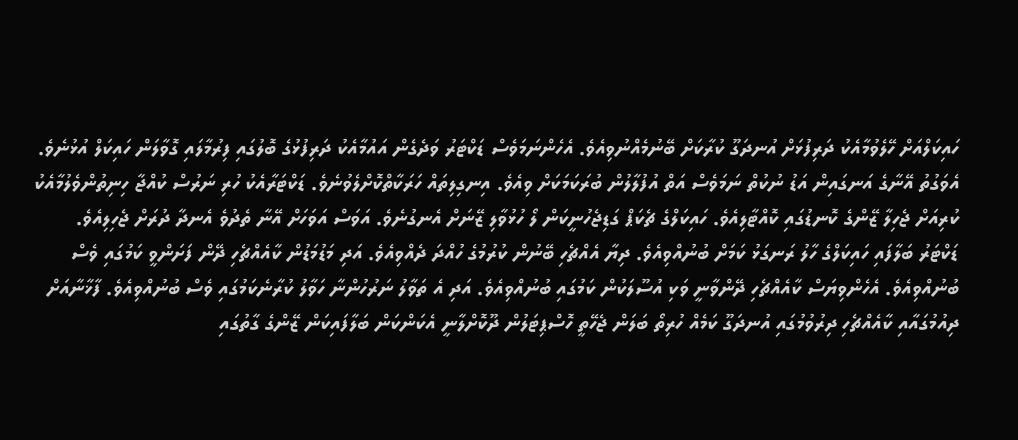ހައިކަލްއަށް ހޭލެވުމާއެކު ދަރިފުޅަށް އުނދަގޫ ކުރާކަށް ބޭނުމެއްނުވިއެވެ. އެހެންނަމަވެސް ޑަކްޓަރު ވަދެގެން އައުމާއެކު ދަރިފުޅުގެ ބޮލުގައި ފިރުމާލައި ގޮވާލަން ހައިކަލް އުޅުނެވެ. އެވަގުތު އޭނާގެ އަނގައިން އަޑު ނުކުތް ނަމަވެސް އަތް އުފުލާލުން ބުރަކަމަކަށް ވިއެވެ. އިނގިލިތައް ހަރަކާތްކޮށްލެވުނެވެ. ޑަކްޓަރާއެކު ހުރި ނަރުސް ކުއްޖާ ހިނިތުންވެލުމާއެކު ކުރިއަށް ޖެހިލާ ޒޭންގެ ކޮނޑުގައި ކޮއްޓާލިއެވެ. ހައިކަލްގެ ޗެކަޕް ގަޑިޖެހުނީކަން ލޯ ހުޅުވާލި ޒޭނަށް އެނގުނެވެ. އަވަސް އަވަހަށް އޭނާ ތެދުވެ އެނދާ ދުރަށް ޖެހިލިއެވެ.
ޑަކްޓަރު ބަލާފައި ހައިކަލްގެ ހާލު ރަނގަޅު ކަމަށް ބުނުއްވިއެވެ. ދިޔާ އެއްޗެހި ބޭނުން ކުރުމުގެ ހުއްދަ ދެއްވިއެވެ. އަދި މަޑުމަޑުން ކާއެއްޗެހި ދޭން ފަށަންވީ ކަމުގައި ވެސް ބުނުއްވިއެވެ. އެހެންވިޔަސް ކާއެއްޗެހި ދޭންވާނީ ވަކި އުސޫލަކުން ކަމުގައި ބުނުއްވިއެވެ. އަދި އެ ތަވާލު ނަރުހުންނާ ހަވާލު ކުރާނެކަމުގައި ވެސް ބުނުއްވިއެވެ. ފާޚާނާއަށް ދިއުމުގައާއި ކާއެއްޗެހި ދިރުވުމުގައި އުނދަގޫ ކަމެއް ހުރިތޯ ބަލަން ޖެހޭތީ ހޮސްޕިޓަލުން ދޫކޮށްލާނީ އެކަންކަން ބަލާފައިކަން ޒޭންގެ ގާތުގައި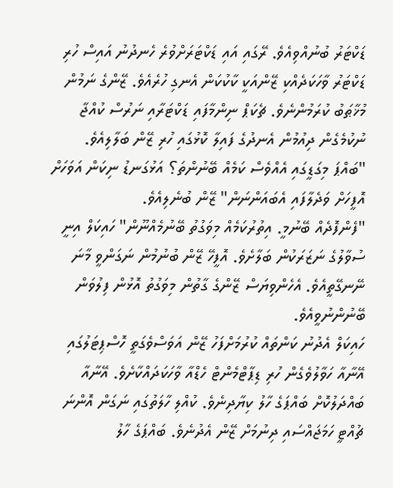ޑަކްޓަރު ބުނުއްވިއެވެ. ރޭގައި އައި ޑަކްޓަރަށްވުރެ ހެނދުނު އައިސް ހުރި ޑަކްޓަރު ވާހަކަދެއްކި ޒޭންއަކީ ކާކުކަން އެނގި ހުރެއެވެ. ޒޭންގެ ނަމުން މުޚާޠަބު ކުރަމުންނެވެ. ޗެކަޕް ނިންމާފައި ޑަކްޓަރާއި ނަރުސް ކުއްޖާ ނުކުމެގެން ދިއުމުން އެނދުގެ ފައިލާ ކޮޅުގައި ހުރި ޒޭން ބަލާލިއެވެ.
"ބައްޕަ މިގަޑީގައި އެއްވެސް ކަމެއް ބޭނުންތަ؟ އަޅުގަނޑު ނިކަން އަވަހަށް އޮފީހަށް ވަދެލާފައި އެބައަންނަން" ޒޭން ބުނެލިއެވެ.
"ފެންފޮދެއް ބޭނުމީ. އިތުރުކަމެއް މިވަގުތު ބޭނުމެއްނޫން" ހައިކަލް އިނީ ސުވާލުގެ ނަޒަރަކުން ބަލާށެވެ. އޮފީހޭ ޒޭން ބުނުމުން ނަގަންވީ މާނަ ނޭނގޭތީއެވެ. އެހެންވިޔަސް ޒޭންގެ ގާތުން މިވަގުތު އޮޅުން ފިލުވަން ބޭނުންނުވީއެވެ.
ހައިކަލް އެދުނު ކަންތައް ކުރުމަށްފަހު ޒޭން އަވަސްވެގަތީ ހޮސްޕިޓަލުގައި އޭނާއާ ހަވާލުވެގެން ހުރި ޑިޕާޓްމެންޓް ހެޑްއާ ވާހަކަދައްކާށެވެ. އޭނާއާ ބައްދަލުކޮށް ބައްޕަގެ ހާލު ކިޔާދިނެވެ. ކުއްލި ހާލަތުގައި ނަގަން އޮންނަ ޗުއްޓީ ހަމަޖައްސައި ދިނުމަށް ޒޭން އެދުނެވެ. ބައްޕަގެ ހާލު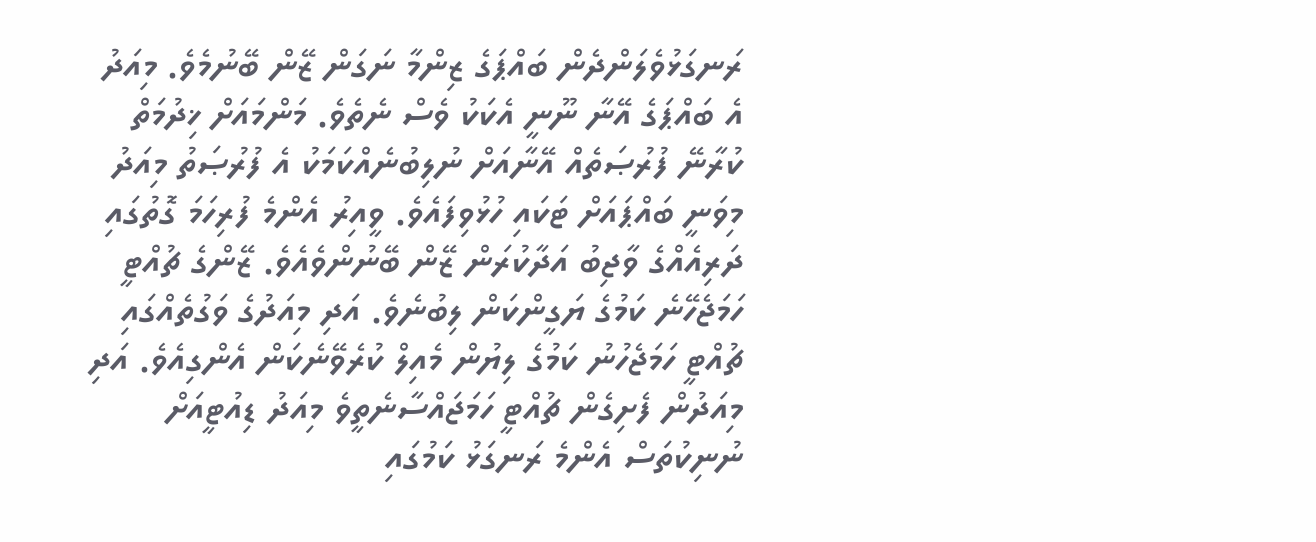ރަނގަޅުވެލަންދެން ބައްޕަގެ ޒިންމާ ނަގަން ޒޭން ބޭނުމެވެ. މިއަދު އެ ބައްޕަގެ އޭނާ ނޫނީ އެކަކު ވެސް ނެތެވެ. މަންމައަށް ޚިދުމަތް ކުރާނޭ ފުރުޞަތެއް އޭނާއަށް ނުލިބުނެއްކަމަކު އެ ފުރުޞަތު މިއަދު މިވަނީ ބައްޕައަށް ޓަކައި ހުޅުވިފައެވެ. ވީއިރު އެންމެ ފުރިހަމަ ގޮތުގައި ދަރިއެއްގެ ވާޖިބު އަދާކުރަން ޒޭން ބޭނުންވެއެވެ. ޒޭންގެ ޗުއްޓީ ހަމަޖެހޭނެ ކަމުގެ ޔަގީންކަން ލިބުނެވެ. އަދި މިއަދުގެ ވަގުތެއްގައި ޗުއްޓީ ހަމަޖެހުނު ކަމުގެ ލިޔުން މެއިލް ކުރެވޭނެކަން އެންގިއެވެ. އަދި މިއަދުން ފެށިގެން ޗުއްޓީ ހަމަޖައްސާނެތީވެ މިއަދު ޑިއުޓީއަށް ނުނިކުތަސް އެންމެ ރަނގަޅު ކަމުގައި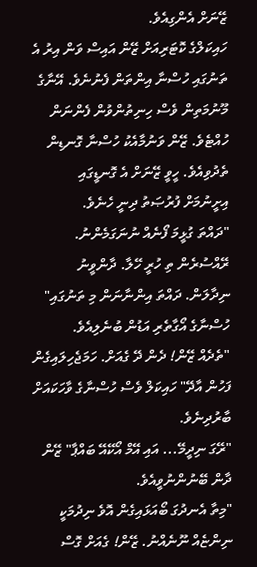ޒޭނަށް އެންގިއެވެ.
ހައިކަލްގެ ކޮޓަރިއަށް ޒޭން އައިސް ވަން އިރު އެ ތަނުގައި ހުސްނާ އިންތަން ފެނުނެވެ. އޭނާގެ މޫނުމަތިން ވެސް ހިނިތުންވުން ފެންނަން ހުއްޓެވެ. ޒޭން ވަނުމާއެކު ހުސްނާ ގޮނޑިން ތެދުވިއެވެ. ހީވީ ޒޭނަށް އެ ގޮނޑީގައި އިށީނުމަށް ފުރުޞަތު ދިނީ ހެނެވެ.
"ދައްތަ ގުޅީމަ ފޯނެއް ނުނަގަމެންނު. ރޭއްސުރެން ތި ހުރީ ހޭލާ. ދާންވީނު ނިދާލަން. ދައްތަ އިންނާނަން މި ތަނުގައި" ހުސްނާގެ އޯގާތެރި އަޑުން ބުނެލިއެވެ.
"ތެދެއް ޒޭން! ދެން ދޭ ގެއަށް. ހަމަޖެހިލައިގެން ފަހުން އާދޭ" ހައިކަލް ވެސް ހުސްނާގެ ވާހަކައަށް ބާރުދިނެވެ.
"ރޭގަ ނިދީމޭ... އައި އޭމް އޯކޭއޭ ބައްޕާ" ޒޭން ދާން ބޭނުންނުވީއެވެ.
"މިތާ އެނދުގަ ބޯއަޅައިގެން އޮވެ ނިދުމަކީ ނިންޏެއް ނޫނެއްނު. ޒޭން! ގެއަށް ގޮސް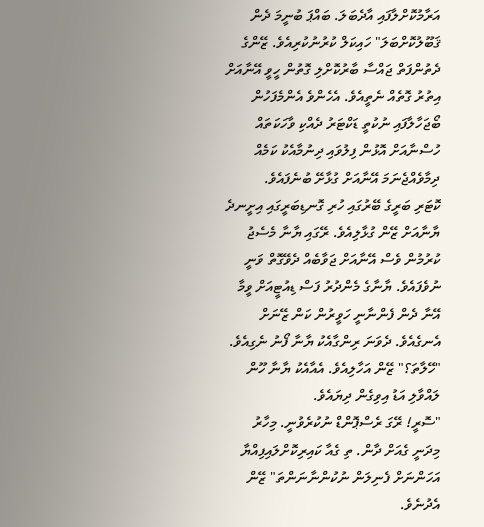އަރާމުކޮށްލާފައި އާދެބަލަ. ބައްޕަ ބުނީމަ ދެން ޤަބޫލުކޮށްބަލަ" ހައިކަލް ކުރުނުކުރިއެވެ. ޒޭންގެ ދެތުންފަތް ޖައްސާ ބާރުކޮށްލި ގޮތުން ހީވީ އޭނާއަށް އިތުރު ގޮތެއް ނެތީއެވެ. އެހެންވެ އެންމެފަހުން ބޯޖަހާލާފައި ނުކުތީ ޑަކްޓަރު ދެއްކި ވާހަކަތައް ހުސްނާއަށް އޮޅުން ފިލުވައި ދިނުމާއެކު ކަމެއް ދިމާވެއްޖެނަމަ އޭނާއަށް ގުޅާށޭ ބުނެފައެވެ.
ކޮޓަރި ބަރީގެ ބޭރުގައި ހުރި ގޮނޑިބަރީގައި އިށީނދެ ޔާނާއަށް ޒޭން ގުޅާލިއެވެ. ރޭގައި ޔާނާ މެސެޖު ކުރުމުން ވެސް އޭނާއަށް ޖަވާބެއް ދެވޭގޮތް ވަނީ ނުވެފައެވެ. ޔާނާގެ މެންދުރު ފަސް ޑިއުޓީއަށް ވީމާ އޭނާ ދެން ފެންނާނީ ހަވީރުން ކަން ޒޭނަށް އެނގެއެވެ. ދެވަނަ ރިންގާއެކު ޔާނާ ފޯނު ނެގިއެވެ.
"ހޭލާތަ؟" ޒޭން އަހާލިއެވެ. އެއާއެކު ޔާނާ ހޫން ލައްވާލި އަޑު އިވިގެން ދިޔައެވެ.
"ސޮރީ! ރޭގަ ރެސްޕޮންޑް ނުކުރެވުނީ. މިހާރު މިދަނީ ގެއަށް ދާން. ތި ގެއާ ކައިރިކޮށްލައިފިއްޔާ އަހަންނަށް ފެނިލަން ނުކުންނާނަންތަ" ޒޭން އެދުނެވެ.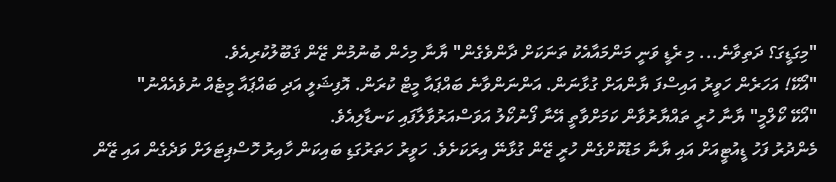"މިގަޑީގަ؟ ދަތިވާނެ... މި ރެޑީ ވަނީ މަންމައާއެކު ތަނަކަށް ދާންވެގެން" ޔާނާ މިހެން ބުނުމުން ޒޭން ޤަބޫލުކުރިއެވެ.
"އޯކޭ! އަހަރެން ހަވީރު އައިސްފަ ޔާންއަށް ގުޅާނަން. އަންނަންވާނެ ބައްޕައާ މީޓް ކުރަން. އޮފިޝަލީ އަދި ބައްޕައާ މީޓެއް ނުވެއެއްނު"
"އޯކޭ ކޯލްމީ" ޔާނާ ހުރީ ތައްޔާރުވާން ކަމަށްވާތީ އޭނާ ފޯނުކޯލު އަވަސްއަރުވާލާފައި ކަނޑާލިއެވެ.
މެންދުރު ފަހު ޑީއުޓީއަށް އައި ޔާނާ މަޑުކޮށްގެން ހުރީ ޒޭން ގުޅާނޭ އިރަކަށެވެ. ހަވީރު ހަތަރުގަޑި ބައިކަން ހާއިރު ހޮސްޕިޓަލަށް ވަދެގެން އައި ޒޭން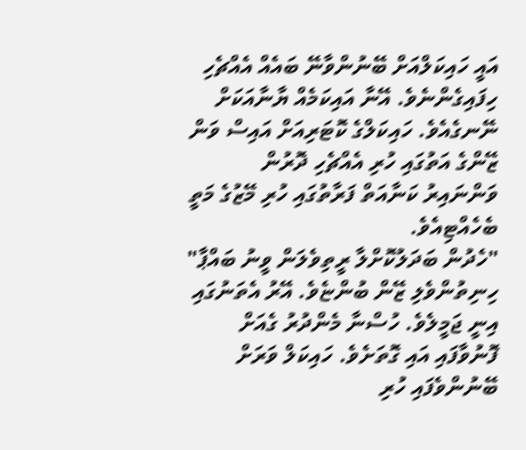އައީ ހައިކަލްއަށް ބޭނުންވާނޭ ބައެއް އެއްޗެހި ހިފައިގެންނެވެ. އޭނާ އައިކަމެއް ޔާނާއަކަށް ނޭނގެއެވެ. ހައިކަލްގެ ކޮޓަރިއަށް އައިސް ވަން ޒޭންގެ އަތުގައި ހުރި އެއްޗެހި ދޮރުން ވަންނައިރު ކަނާއަތް ފަރާތުގައި ހުރި މޭޒުގެ މަތީ ބެހެއްޓިއެވެ.
"ހެދުން ބަދަލުކޮށްލާ ރީތިވެލަން ވީނު ބައްޕާ" ހިނިތުންވެލި ޒޭން ބުންޏެވެ. އޭރު އެތަނުގައި އިނީ ޖަމީލެވެ. ހުސްނާ މެންދުރު ގެއަށް ފޮނުވާފައި އައި ގޮތަށެވެ. ހައިކަލް ވަރަށް ބޭނުންވެފައި ހުރި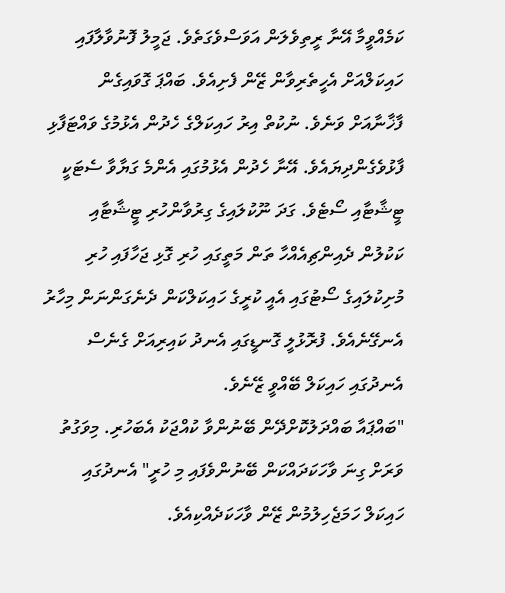ކަމެއްވީމާ އޭނާ ރީތިވެލަން އަވަސްވެގަތެވެ. ޖަމީލު ފޮނުވާލާފައި ހައިކަލްއަށް އެހީތެރިވާން ޒޭން ފެށިއެވެ. ބައްޕަ ގޮވައިގެން ފާޚާނާއަށް ވަނެވެ. ނުކުތް އިރު ހައިކަލްގެ ހެދުން އެޅުމުގެ ވައްޓަފާޅި ފާޅުވެގެންދިޔައެވެ. އޭނާ ހެދުން އެޅުމުގައި އެންމެ ގަޔާވާ ސެޓަކީ ޓީޝާޓާއި ސޯޓެވެ. ގަދަ ނޫކުލައިގެ ގިރުވާންހުރި ޓީޝާޓާއި ކަކުލުން ދެއިންޗިއެއްހާ ތަން މަތީގައި ހުރި ގޮޅި ޖަހާފައި ހުރި މުށިކުލައިގެ ސޯޓުގައި އެއީ ކުރީގެ ހައިކަލްކަން ދެނެގަންނަން މިހާރު އެނގޭނެއެވެ. ފުރޮޅުލީ ގޮނޑީގައި އެނދު ކައިރިއަށް ގެނެސް އެނދުގައި ހައިކަލް ބޭއްވީ ޒޭނެވެ.
"ބައްޕައާ ބައްދަލުކޮށްދޭން ބޭނުންވާ ކުއްޖަކު އެބަހުރި. މިވަގުތު ވަރަށް ގިނަ ވާހަކަދައްކަން ބޭނުންވެފައި މި ހުރީ" އެނދުގައި ހައިކަލް ހަމަޖެހިލުމުން ޒޭން ވާހަކަދެއްކިއެވެ.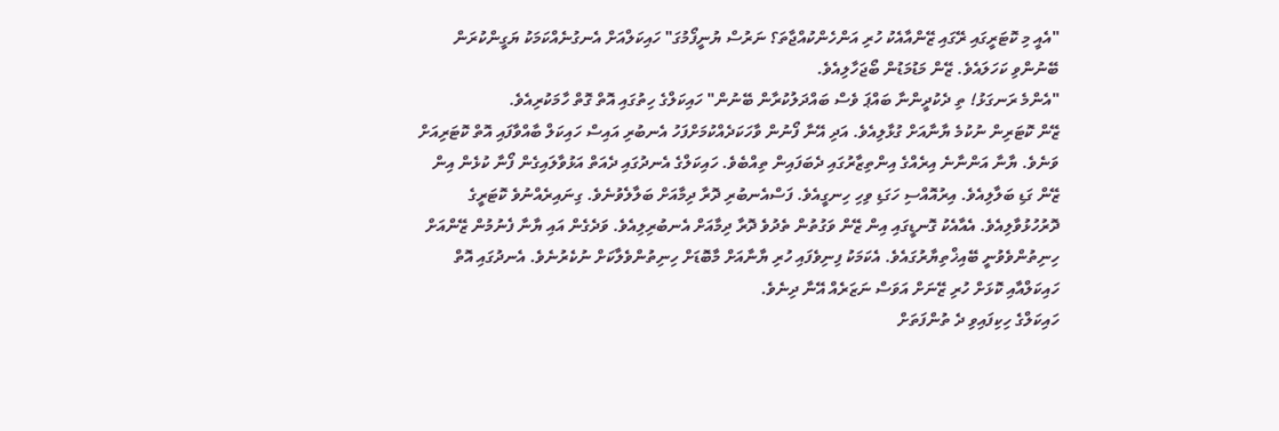"އެއީ މި ކޮޓަރީގައި ރޭގައި ޒޭންއާއެކު ހުރި އަންހެންކުއްޖާތަ؟ ނަރުސް ޔުނީފޯމުގަ" ހައިކަލްއަށް އެނގުނެއްކަމަކު ޔަގީންކުރަން ބޭނުންވި ކަހަލައެވެ. ޒޭން މަޑުމަޑުން ބޯޖަހާލިއެވެ.
"އެންމެ ރަނގަޅު! ތި ދެކުދީންނާ ބައްޕަ ވެސް ބައްދަލުކުރާން ބޭނުން" ހައިކަލްގެ ހިތުގައި އޮތް ގޮތް ހާމަކުރިއެވެ.
ޒޭން ކޮޓަރިން ނުކުމެ ޔާނާއަށް ގުޅާލިއެވެ. އަދި އޭނާ ފޯނުން ވާހަކަދެއްކުމަށްފަހު އެނބުރި އައިސް ހައިކަލް ބާއްވާފައި އޮތް ކޮޓަރިއަށް ވަނެވެ. ޔާނާ އަންނާނެ އިރެއްގެ އިންތިޒާރުގައި ދެބަފައިން ތިއްބެވެ. ހައިކަލްގެ އެނދުގައި ދެއަތް އަޅުވާލައިގެން ފޯނާ ކުޅެން އިން ޒޭން ގަޑި ބަލާލިއެވެ. އިރުއޮއްސި ހަގަޑި ވިހި ހިނގީއެވެ. ފަސްއެނބުރި ދޮރާ ދިމާއަށް ބަލާލެވުނެވެ. ގިނައިރެއްނުވެ ކޮޓަރީގެ ދޮރުހުޅުވާލިއެވެ. އެއާއެކު ގޮނޑީގައި އިން ޒޭން ވަގުތުން ތެދުވެ ދޮރާ ދިމާއަށް އެނބުރިލިއެވެ. ވަދެގެން އައި ޔާނާ ފެނުމުން ޒޭންއަށް ހިނިތުންވެވުނީ ބޭއިޚްތިޔާރުގައެވެ. އެކަމަކު ފިނިވެފައި ހުރި ޔާނާއަށް މާބޮޑަށް ހިނިތުންވެލާކަށް ނުކެރުނެވެ. އެނދުގައި އޮތް ހައިކަލްއާއި ކޮޅަށް ހުރި ޒޭނަށް އަވަސް ނަޒަރެއް އޭނާ ދިނެވެ.
ހައިކަލްގެ ހިކިފައިވި ދެ ތުންފަތަށް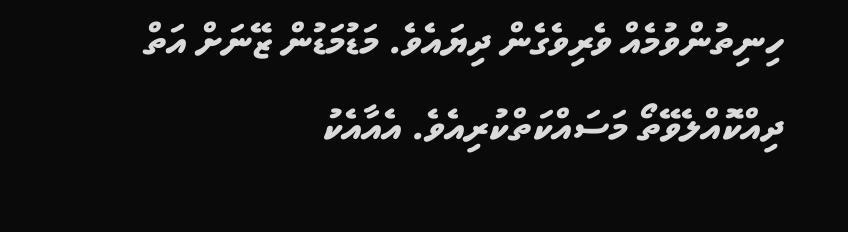ހިނިތުންވުމެއް ވެރިވެގެން ދިޔައެވެ. މަޑުމަޑުން ޒޭނަށް އަތް ދިއްކޮއްލެވޭތޯ މަސައްކަތްކުރިއެވެ. އެއާއެކު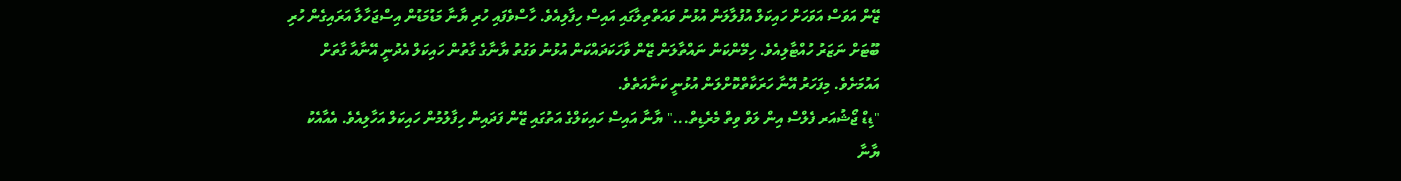ޒޭން އަވަސް އަވަހަށް ހައިކަލް އުފުލާލަން އުޅުނު ވައަތްތިލާގައި އައިސް ހިފާލިއެވެ. ހާސްވެފައި ހުރި ޔާނާ މަޑުމަޑުން އިސްޖަހާލާ އަރައިގެން ހުރި ބޫޓަށް ނަޒަރު ހުއްޓާލިއެވެ. ހިމޭންކަން ނައްތާލަން ޒޭން ވާހަކަދައްކަން އުޅުނު ވަގުތު ޔާނާގެ ގާތުން ހައިކަލް އެދުނީ އޭނާއާ ގާތަށް އައުމަށެވެ. މިފަހަރު އޭނާ ހަރަކާތްކޮށްލަން އުޅުނީ ކަނާއަތެވެ.
"ޑިޑް ޖޯޝުއަރ ފެލްސް އިން ލަވް ވިތް މެރެޑިތް..." ޔާނާ އައިސް ހައިކަލްގެ އަތުގައި ޒޭން ފަދައިން ހިފާލުމުން ހައިކަލް އަހާލިއެވެ. އެއާއެކު ޔާނާ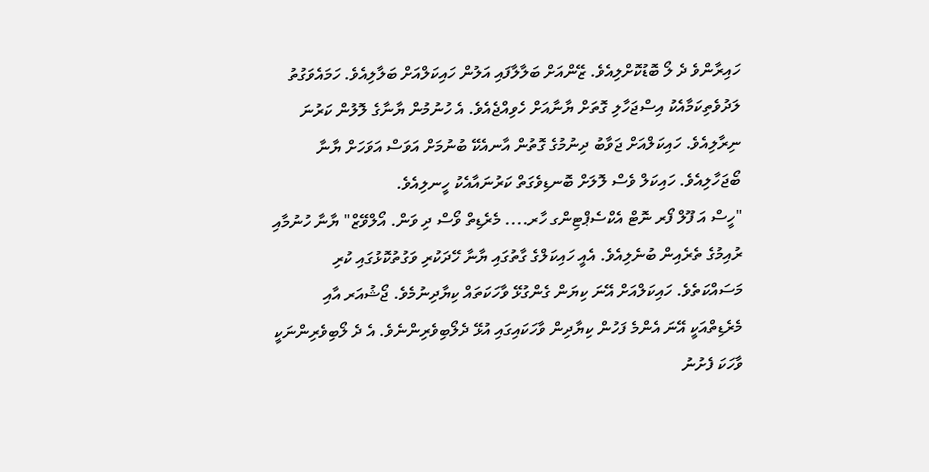ހައިރާންވެ ދެ ލޯ ބޮޑުކޮށްލިއެވެ. ޒޭންއަށް ބަލާލާފައި އަލުން ހައިކަލްއަށް ބަލާލިއެވެ. ހަމައެވަގުތު ލަދުވެތިކަމާއެކު އިސްޖަހާލި ގޮތަށް ޔާނާއަށް ހެވިއްޖެއެވެ. އެ ހުނުމުން ޔާނާގެ ލޮލުން ކަރުނަ ނިރާލިއެވެ. ހައިކަލްއަށް ޖަވާބު ދިނުމުގެ ގޮތުން އާނއެކޭ ބުނުމަށް އަވަސް އަވަހަށް ޔާނާ ބޯޖަހާލިއެވެ. ހައިކަލް ވެސް ލޮލަށް ބޮނޑިވެގަތް ކަރުނައާއެކު ހީނލިއެވެ.
"ހީސް އަ ފޫލް ފޯރ ނޮޓް އެކްސެޕްޓިންގ ހާރ.... މެރެޑިތް ވޯސް ދި ވަން. އޯލްވޭޒް" ޔާނާ ހުނުމާއި ރުއިމުގެ ތެރެއިން ބުނެލިއެވެ. އެއީ ހައިކަލްގެ ގާތުގައި ޔާނާ ހޭދަކުރި ވަގުތުކޮޅުގައި ކުރި މަސައްކަތެވެ. ހައިކަލްއަށް އޭނަ ކިޔަން ގެންގުޅޭ ވާހަކަތައް ކިޔާދިނުމެވެ. ޖޯޝުއަރ އާއި މެރެޑިތްއަކީ އޭނަ އެންމެ ފަހުން ކިޔާދިން ވާހަކައިގައި އުޅޭ ދެލޯބިވެރިންނެވެ. އެ ދެ ލޯބިވެރިންނަކީ ވާހަކަ ފެށުނު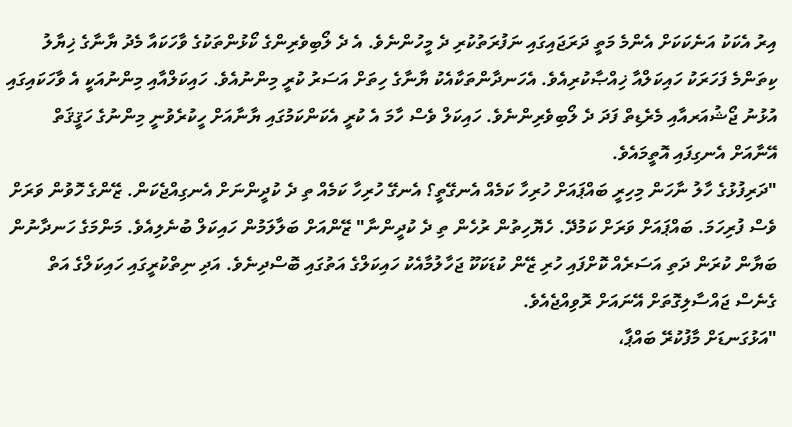އިރު އެކަކު އަނެކަކަށް އެންމެ މަތީ ދަރަޖައިގައި ނަފުރަތުކުރި ދެ މީހުންނެވެ. އެ ދެ ލޯބިވެރިންގެ ކޯޅުންތަކުގެ ވާހަކައާ މެދު ޔާނާގެ ޚިޔާލު ކިތަންމެ ފަހަރަކު ހައިކަލްއާ ޚިއްޞާކުރިއެވެ. އެހަނދާންތަކާއެކު ޔާނާގެ ހިތަށް އަސަރު ކުރީ މިންނުއެވެ. ހައިކަލްއާއި މިންނުއަކީ އެ ވާހަކައިގައި އުޅުނު ޖޯޝުއަރއާއި މެރެޑިތް ފަދަ ދެ ލޯބިވެރިންނެވެ. ހައިކަލް ވެސް ހާމަ އެ ކުރީ އެކަންކަމުގައި ޔާނާއަށް ހީކުރެވުނީ މިންނުގެ ހަޤީޤަތް އޭނާއަށް އެނގިފައި އޮތީމައެވެ.
"ދަރިފުޅުގެ ހާލު ނާހަން މިހިރީ ބައްޕައަށް ހުރިހާ ކަމެއް އެނގޭތީ؟ އެނގޭ ހުރިހާ ކަމެއް ތި ދެ ކުދީންނަށް އެނގިއްޖެކަން. ޒޭންގެ ހޮވުން ވަރަށް ވެސް ފުރިހަމަ. ބައްޕައަށް ވަރަށް ކަމުދޭ. ހެޔޮހިތުން ރުހެން ތި ދެ ކުދީންނާ" ޒޭންއަށް ބަލާލަމުން ހައިކަލް ބުނެލިއެވެ. މަންމަގެ ހަނދާނުން ބަޔާން ކުރަން ދަތި އަސަރެއް ކޮށްފައި ހުރި ޒޭން ކުޑަކަކޫ ޖަހާލުމާއެކު ހައިކަލްގެ އަތުގައި ބޮސްދިނެވެ. އަދި ނިތްކުރީގައި ހައިކަލްގެ އަތް ގެނެސް ޖައްސާލިގޮތަށް އޭނައަށް ރޮވިއްޖެއެވެ.
"އަޅުގަނޑަށް މާފުކުރޭ ބައްޕާ،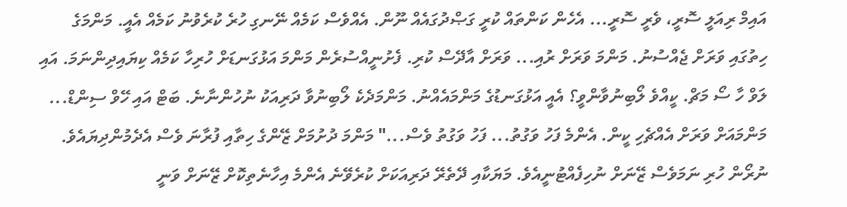އައިމް ރިއަލީ ސޮރީ، ވެރީ ސޮރީ... އެހެން ކަންތައް ކުރީ ގަޞްދުގައެއް ނޫން. އެއްވެސް ކަމެއް ނޭނގި ހުރެ ކުރެވުނު ކަމެއް އެއީ. މަންމަގެ ހިތުގައި ވަރަށް ޖެއްސުނު. މަންމަ ވަރަށް ރުއި... ވަރަށް އާދޭސް ކުރި. ފެށުނީއްސުރެން މަންމަ އަޅުގަނޑަށް ހުރިހާ ކަމެއް ކިޔައިދިންނަމަ. އައި ލަވް ހާ ސޯ މަޗް. ކީއްވެ ލޯބިނުވާންވީ؟ އެއީ އަޅުގަނޑުގެ މަންމައެއްނު. މަންމަދެކެ ލޯބިނުވާ ދަރިއަކު ނުހުންނާނެ. ބަޓް އައި ހޭވް ސިންޑް... މަންމައަށް ވަރަށް އެއްޗެހި ކީން. އެންމެ ފަހު ވަގުތު... ފަހު ވަގުތު ވެސް..." މަންމަ ދުށުމަށް ޒޭންގެ ހިތާއި ފުރާނަ ވެސް އެދެމުންދިޔައެވެ. ނުރޯން ހުރި ނަމަވެސް ޒޭނަށް ނުހިފެއްޓުނީއެވެ. މަޔަކާއި ދޭތެރޭ ދަރިއަކަށް ކުރެވޭނެ އެންމެ އިހާނެތިކޮށް ޒޭނަށް ވަނީ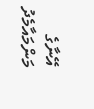އޭނާގެ މަންމައާމެދު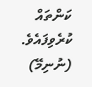ކަންތައް ކުރެވިފައެވެ. (ނުނިމޭ)